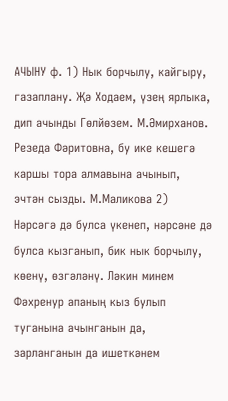АЧЫНУ ф. 1) Нык борчылу, кайгыру, газаплану. Җә Ходаем, үзең ярлыка, дип ачынды Гөлйөзем. М.Әмирханов. Резеда Фәритовна, бу ике кешегә каршы тора алмавына ачынып, эчтән сызды. М.Маликова 2) Нәрсәгә дә булса үкенеп, нәрсәне дә булса кызганып, бик нык борчылу, көенү, өзгәләнү. Ләкин минем Фәхренур апаның кыз булып туганына ачынганын да, зарланганын да ишеткәнем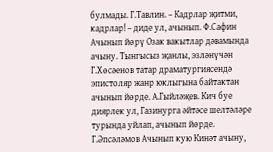булмады. Г.Тавлин. – Кадрлар җитми, кадрлар! – диде ул, ачынып. Ф.Сафин Ачынып йөрү Озак вакытлар дәвамында ачыну. Тынгысыз җанлы, эзләнүчән Г.Хөсәенов татар драматургиясендә эпистоляр жанр юклыгына байтактан ачынып йөрде. А.Гыйләҗев. Кич буе диярлек ул, Газинурга әйтәсе шелтәләре турында уйлап, ачынып йөрде. Г.Әпсәләмов Ачынып кую Кинәт ачыну,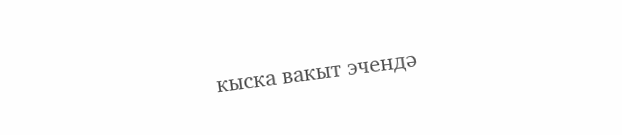кыска вакыт эчендә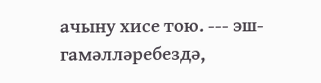ачыну хисе тою. --- эш-гамәлләребездә,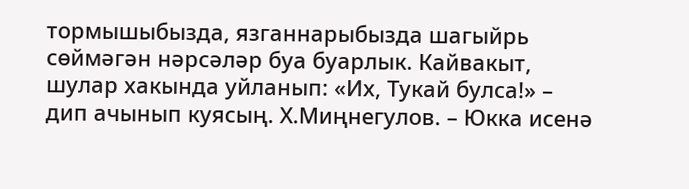тормышыбызда, язганнарыбызда шагыйрь сөймәгән нәрсәләр буа буарлык. Кайвакыт, шулар хакында уйланып: «Их, Тукай булса!» – дип ачынып куясың. Х.Миңнегулов. – Юкка исенә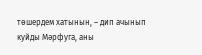төшердем хатынын, – дип ачынып куйды Мәрфуга, аны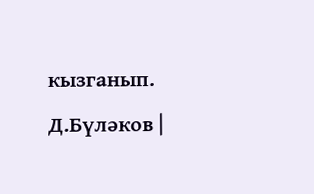кызганып. Д.Бүләков |